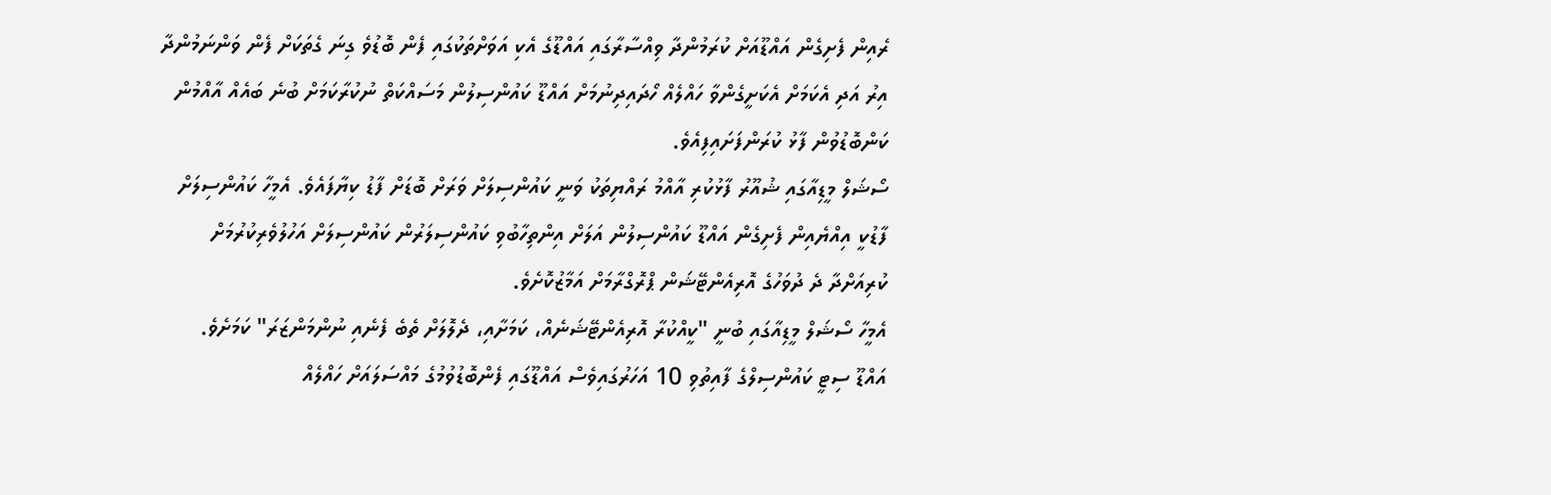ރެއިން ފެށިގެން އައްޑޫއަށް ކުރަމުންދާ ވިއްސާރާގައި އައްޑޫގެ އެކި އަވަށްތަކުގައި ފެން ބޮޑުވެ ގިނަ ގެތަކަށް ފެން ވަންނަމުންދާ އިރު އަދި އެކަމަށް އެކަށީގެންވާ ހައްލެއް ހޯދައިދިނުމަށް އައްޑޫ ކައުންސިލުން މަސައްކަތް ނުކުރާކަމަށް ބުނެ ބައެއް އާއްމުން ކަންބޮޑުވުން ފާޅު ކުރަންފަށައިފިއެވެ.
ސޯޝަލް މީޑިއާގައި ޝުއޫރު ފާޅުކުރި އާއްމު ރައްޔިތަކު ވަނީ ކައުންސިލަށް ވަރަށް ބޮޑަށް ފާޑު ކިޔާފައެވެ. އެމީހާ ކައުންސިލަށް ފާޑުކީ އިއްޔެއިން ފެށިގެން އައްޑޫ ކައުންސިލުން އަލަށް އިންތިހާބުވި ކައުންސިލަރުން ކައުންސިލަށް އަހުލުވެރިކުރުމަށް ކުރިއަށްދާ ދެ ދުވަހުގެ އޮރިއެންޓޭޝަން ޕްރޮގްރާމަށް އަމާޒުކޮށެވެ.
އެމީހާ ސޯޝަލް މީޑިއާގައި ބުނީ "ކީއްކުރާ އޮރިއެންޓޭޝަނެއް، ކަމަށާއި، ދެލޮލަށް ތެބެ ފެނެއި ނުންމަންޒަރަ" ކަމަށެވެ.
އައްޑޫ ސިޓީ ކައުންސިލްގެ ފާއިތުވި 10 އަހަރުގައިވެސް އައްޑޫގައި ފެންބޮޑުވުމުގެ މައްސަލައަށް ހައްލެއް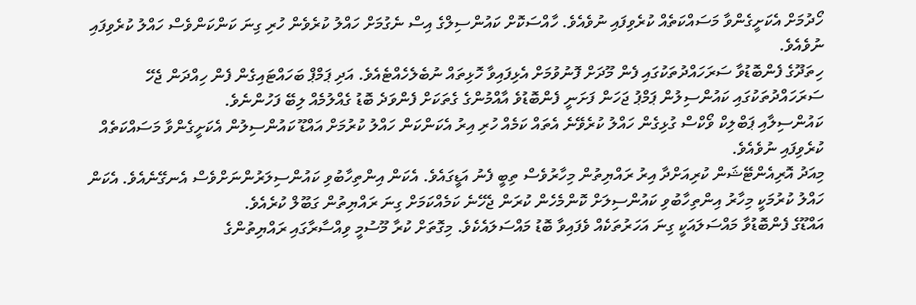ހޯދުމަށް އެކަށީގެންވާ މަސައްކަތެއް ކުރެވިފައި ނުވެއެވެ. ހާއްސަކޮށް ކައުންސިލްގެ އިސް ނެގުމަށް ހައްލު ކުރެވެން ހުރި ގިނަ ކަންކަންވެސް ހައްލު ކުރެވިފައި ނުވެއެވެ.
ހިތަދޫގެ ފެންބޮޑުވާ ސަރަހައްދުތަކުގައި ފެން މޫދަށް ފޮނުވުމަށް އެޅިފައިވާ ހޮޅިތައް ނުބެލެހެއްޓެއެވެ. އަދި ޕަމްޕް ބަހައްޓައިގެން ފެން ހިއްދަން ޖެހޭ ސަރަހައްދުތަކުގައި ކައުންސިލުން ޕަމްޕު ޖަހަން ފަށަނީ ފެންބޮޑުވެ އާއްމުންގެ ގެތަކަށް ފެންވަދެ ބޮޑު ގެއްލުމެއް ލިބޭ ފަހުންނެވެ.
ކައުންސިލާއި ޕަބްލިކް ވޯކްސް ގުޅިގެން ހައްލު ކުރެވޭނެ އެތައް ކަމެއް ހުރި އިރު އެކަންކަން ހައްލު ކުރުމަށް އައްޑޫ ކައުންސިލުން އެކަށީގެންވާ މަސައްކަތެއް ކުރެވިފައި ނުވެއެވެ.
މިއަދު އޮރިއެންޓޭޝަން ކުރިއަށްދާ އިރު ރައްޔިތުން މިހާރުވެސް ތިބީ ފެނު އަޑީގައެވެ. އެކަން އިންތިހާބުވި ކައުންސިލަރުންނަށްވެސް އެނގޭނެއެވެ. އެކަން ހައްލު ކުރުމަކީ މިހާރު އިންތިހާބުވި ކައުންސިލަށް ކޮންމެހެން ކުރަން ޖެހޭނެ ކަމެއްކަމަށް ގިނަ ރައްޔިތުން ގަބޫލް ކުރެއެވެ.
އައްޑޫގެ ފެންބޮޑުވާ މައްސަލައަކީ ގިނަ އަހަރުތަކެއް ވެފައިވާ ބޮޑު މައްސަލައެކެވެ. މިގޮތަށް ކުރާ މޫސުމީ ވިއްސާރާގައި ރައްޔިތުންގެ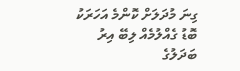ގިނަ މުދަލަށް ކޮންމެ އަހަރަކު ބޮޑު ގެއްލުމެއް ލިބޭ އިރު ބަދަލުގެ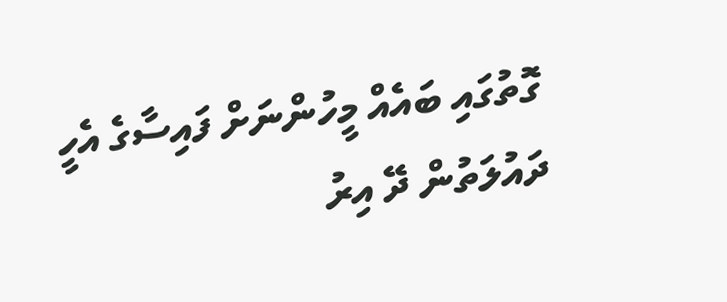ގޮތުގައި ބައެއް މީހުންނަށް ފައިސާގެ އެހީ ދައުލަތުން ދޭ އިރު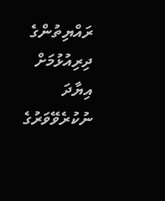ރައްޔިތުންގެ ދިރިއުޅުމަށް އިޔާދަ ނުކުރެވޭވަރުގެ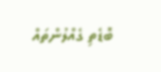ބޮޑެތި ގެއްލުންތައް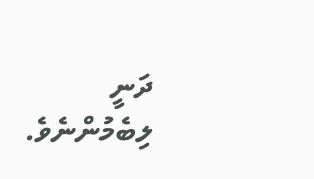ދަނީ ލިބެމުންނެވެ.